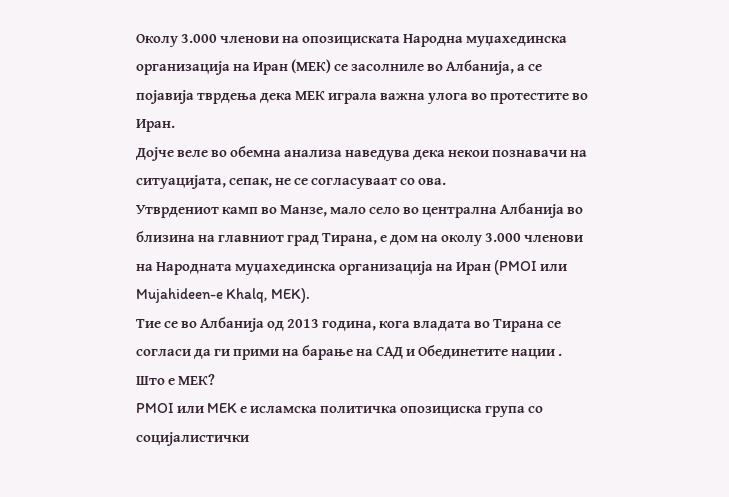Околу 3.000 членови на опозициската Народна муџахединска организација на Иран (МЕК) се засолниле во Албанија, а се појавија тврдења дека МЕК играла важна улога во протестите во Иран.
Дојче веле во обемна анализа наведува дека некои познавачи на ситуацијата, сепак, не се согласуваат со ова.
Утврдениот камп во Манзе, мало село во централна Албанија во близина на главниот град Тирана, е дом на околу 3.000 членови на Народната муџахединска организација на Иран (PMOI или Mujahideen-e Khalq, MEK).
Тие се во Албанија од 2013 година, кога владата во Тирана се согласи да ги прими на барање на САД и Обединетите нации .
Што е МЕК?
PMOI или MEK е исламска политичка опозициска група со социјалистички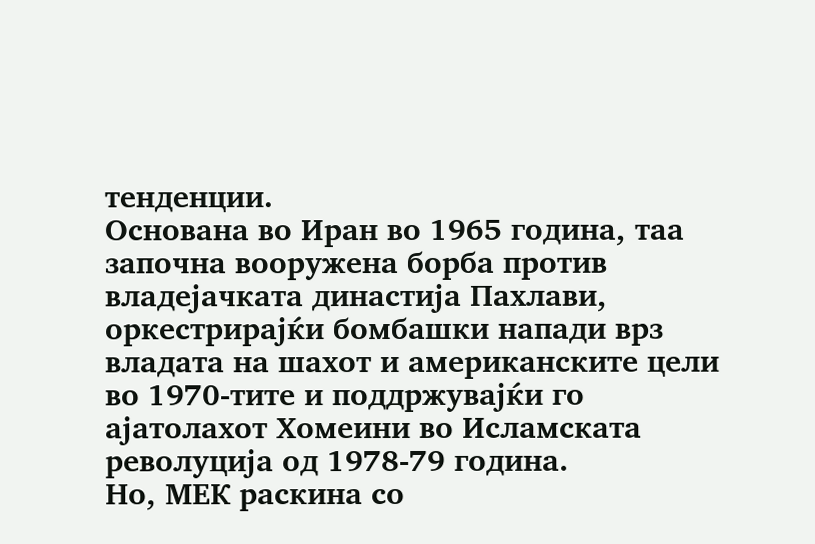тенденции.
Основана во Иран во 1965 година, таа започна вооружена борба против владејачката династија Пахлави, оркестрирајќи бомбашки напади врз владата на шахот и американските цели во 1970-тите и поддржувајќи го ајатолахот Хомеини во Исламската револуција од 1978-79 година.
Но, МЕК раскина со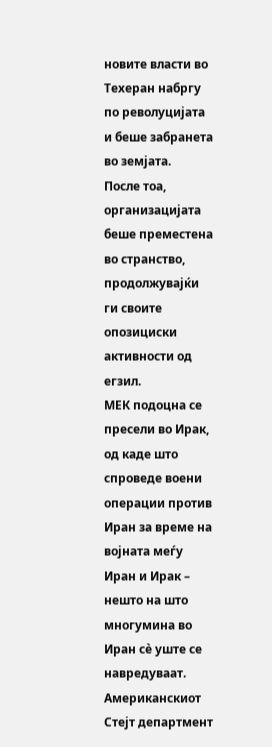новите власти во Техеран набргу по револуцијата и беше забранета во земјата.
После тоа, организацијата беше преместена во странство, продолжувајќи ги своите опозициски активности од егзил.
МЕК подоцна се пресели во Ирак, од каде што спроведе воени операции против Иран за време на војната меѓу Иран и Ирак – нешто на што многумина во Иран сè уште се навредуваат.
Американскиот Стејт департмент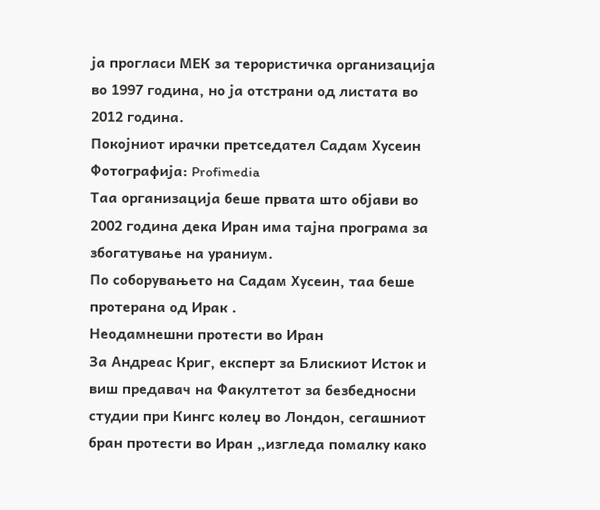ја прогласи МЕК за терористичка организација во 1997 година, но ја отстрани од листата во 2012 година.
Покојниот ирачки претседател Садам Хусеин Фотографија: Profimedia
Таа организација беше првата што објави во 2002 година дека Иран има тајна програма за збогатување на ураниум.
По соборувањето на Садам Хусеин, таа беше протерана од Ирак .
Неодамнешни протести во Иран
За Андреас Криг, експерт за Блискиот Исток и виш предавач на Факултетот за безбедносни студии при Кингс колеџ во Лондон, сегашниот бран протести во Иран „изгледа помалку како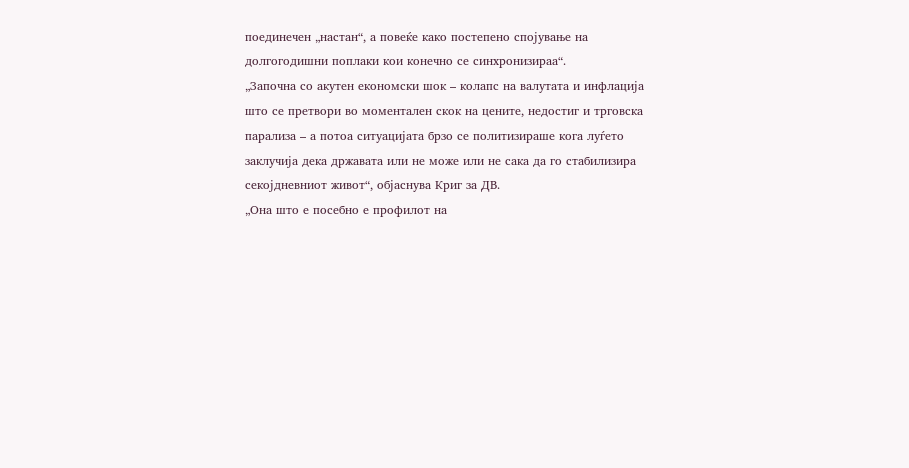поединечен „настан“, а повеќе како постепено спојување на долгогодишни поплаки кои конечно се синхронизираа“.
„Започна со акутен економски шок – колапс на валутата и инфлација што се претвори во моментален скок на цените, недостиг и трговска парализа – а потоа ситуацијата брзо се политизираше кога луѓето заклучија дека државата или не може или не сака да го стабилизира секојдневниот живот“, објаснува Криг за ДВ.
„Она што е посебно е профилот на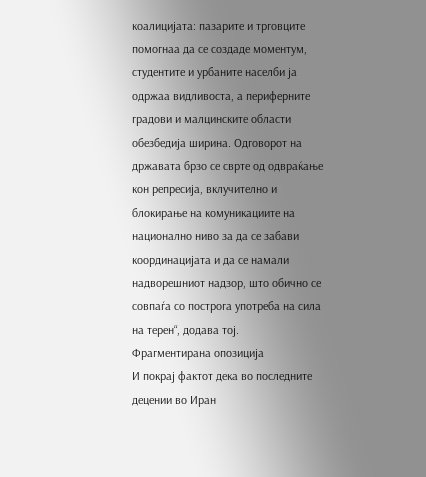коалицијата: пазарите и трговците помогнаа да се создаде моментум, студентите и урбаните населби ја одржаа видливоста, а периферните градови и малцинските области обезбедија ширина. Одговорот на државата брзо се сврте од одвраќање кон репресија, вклучително и блокирање на комуникациите на национално ниво за да се забави координацијата и да се намали надворешниот надзор, што обично се совпаѓа со построга употреба на сила на терен“, додава тој.
Фрагментирана опозиција
И покрај фактот дека во последните децении во Иран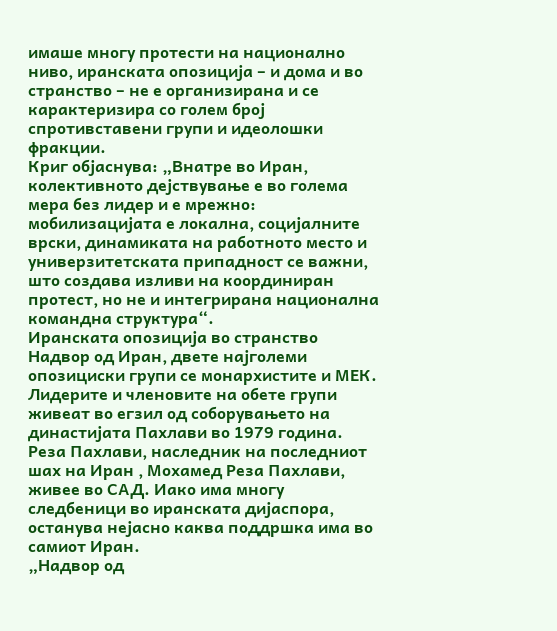имаше многу протести на национално ниво, иранската опозиција – и дома и во странство – не е организирана и се карактеризира со голем број спротивставени групи и идеолошки фракции.
Криг објаснува: „Внатре во Иран, колективното дејствување е во голема мера без лидер и е мрежно: мобилизацијата е локална, социјалните врски, динамиката на работното место и универзитетската припадност се важни, што создава изливи на координиран протест, но не и интегрирана национална командна структура“.
Иранската опозиција во странство
Надвор од Иран, двете најголеми опозициски групи се монархистите и МЕК. Лидерите и членовите на обете групи живеат во егзил од соборувањето на династијата Пахлави во 1979 година.
Реза Пахлави, наследник на последниот шах на Иран , Мохамед Реза Пахлави, живее во САД. Иако има многу следбеници во иранската дијаспора, останува нејасно каква поддршка има во самиот Иран.
„Надвор од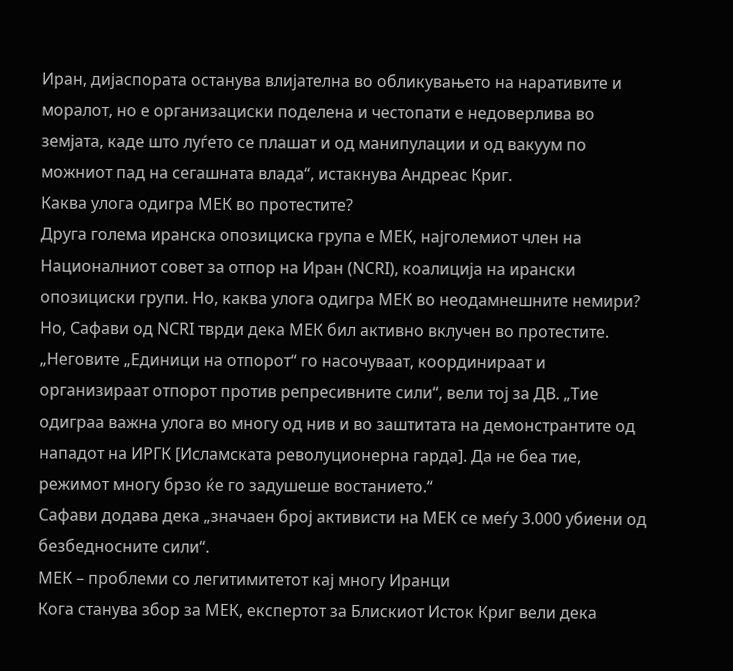Иран, дијаспората останува влијателна во обликувањето на наративите и моралот, но е организациски поделена и честопати е недоверлива во земјата, каде што луѓето се плашат и од манипулации и од вакуум по можниот пад на сегашната влада“, истакнува Андреас Криг.
Каква улога одигра МЕК во протестите?
Друга голема иранска опозициска група е МЕК, најголемиот член на Националниот совет за отпор на Иран (NCRI), коалиција на ирански опозициски групи. Но, каква улога одигра МЕК во неодамнешните немири?
Но, Сафави од NCRI тврди дека МЕК бил активно вклучен во протестите.
„Неговите „Единици на отпорот“ го насочуваат, координираат и организираат отпорот против репресивните сили“, вели тој за ДВ. „Тие одиграа важна улога во многу од нив и во заштитата на демонстрантите од нападот на ИРГК [Исламската револуционерна гарда]. Да не беа тие, режимот многу брзо ќе го задушеше востанието.“
Сафави додава дека „значаен број активисти на МЕК се меѓу 3.000 убиени од безбедносните сили“.
МЕК – проблеми со легитимитетот кај многу Иранци
Кога станува збор за МЕК, експертот за Блискиот Исток Криг вели дека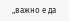„важно е да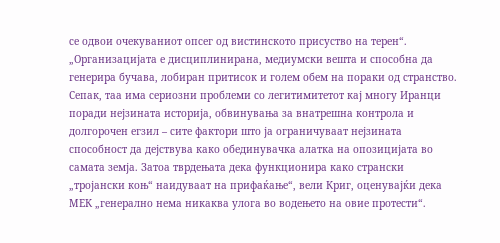се одвои очекуваниот опсег од вистинското присуство на терен“.
„Организацијата е дисциплинирана, медиумски вешта и способна да генерира бучава, лобиран притисок и голем обем на пораки од странство. Сепак, таа има сериозни проблеми со легитимитетот кај многу Иранци поради нејзината историја, обвинувања за внатрешна контрола и долгорочен егзил – сите фактори што ја ограничуваат нејзината способност да дејствува како обединувачка алатка на опозицијата во самата земја. Затоа тврдењата дека функционира како странски „тројански коњ“ наидуваат на прифаќање“, вели Криг, оценувајќи дека МЕК „генерално нема никаква улога во водењето на овие протести“.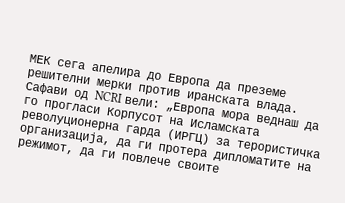МЕК сега апелира до Европа да преземе решителни мерки против иранската влада. Сафави од NCRI вели: „Европа мора веднаш да го прогласи Корпусот на Исламската револуционерна гарда (ИРГЦ) за терористичка организација, да ги протера дипломатите на режимот, да ги повлече своите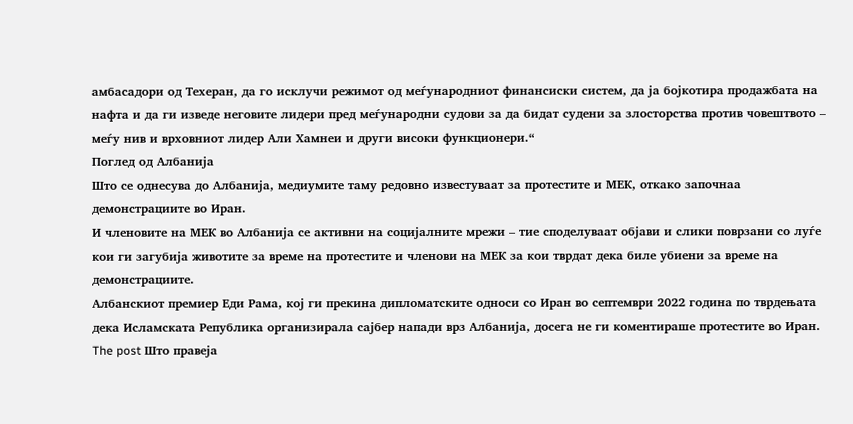амбасадори од Техеран, да го исклучи режимот од меѓународниот финансиски систем, да ја бојкотира продажбата на нафта и да ги изведе неговите лидери пред меѓународни судови за да бидат судени за злосторства против човештвото – меѓу нив и врховниот лидер Али Хамнеи и други високи функционери.“
Поглед од Албанија
Што се однесува до Албанија, медиумите таму редовно известуваат за протестите и МЕК, откако започнаа демонстрациите во Иран.
И членовите на МЕК во Албанија се активни на социјалните мрежи – тие споделуваат објави и слики поврзани со луѓе кои ги загубија животите за време на протестите и членови на МЕК за кои тврдат дека биле убиени за време на демонстрациите.
Албанскиот премиер Еди Рама, кој ги прекина дипломатските односи со Иран во септември 2022 година по тврдењата дека Исламската Република организирала сајбер напади врз Албанија, досега не ги коментираше протестите во Иран.
The post Што правеја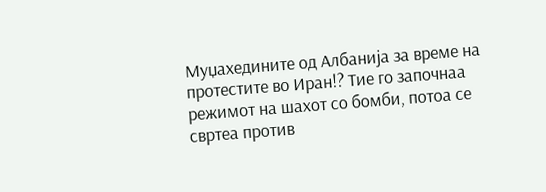Муџахедините од Албанија за време на протестите во Иран!? Тие го започнаа режимот на шахот со бомби, потоа се свртеа против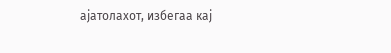ајатолахот, избегаа кај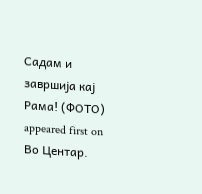Садам и завршија кај Рама! (ФОТО) appeared first on Во Центар.